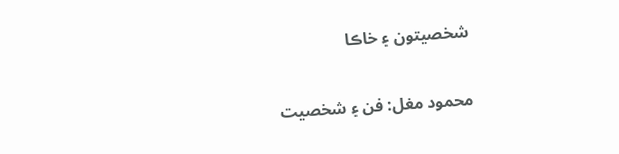شخصيتون ۽ خاڪا

محمود مغل: فن ۽ شخصيت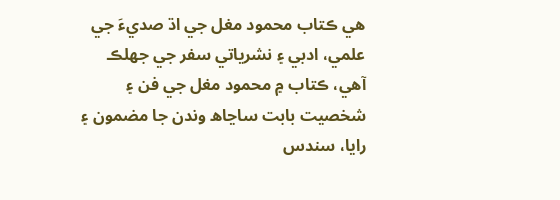ھي ڪتاب محمود مغل جي اڌ صديءَ جي علمي، ادبي ۽ نشرياتي سفر جي جهلڪ آھي، ڪتاب ۾ محمود مغل جي فن ۽ شخصيت بابت ساڃاھ وندن جا مضمون ۽ رايا، سندس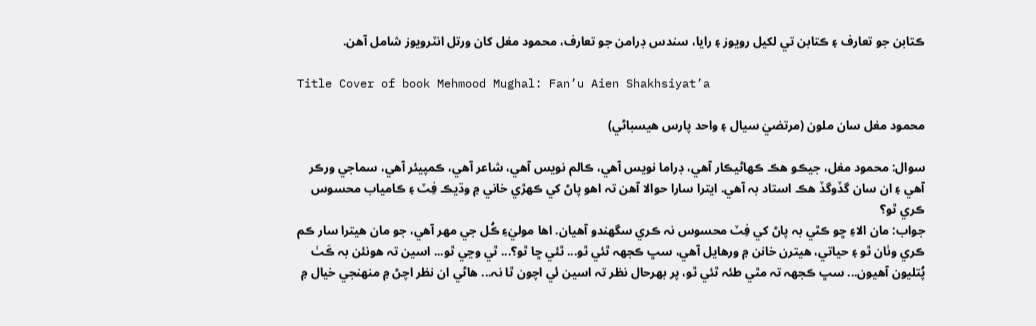ڪتابن جو تعارف ۽ ڪتابن تي لکيل رويوز ۽ رايا، سندس ڊرامن جو تعارف، محمود مغل کان ورتل انٽرويوز شامل آھن.

Title Cover of book Mehmood Mughal: Fan’u Aien Shakhsiyat’a

محمود مغل سان ملون (مرتضيٰ سيال ۽ واحد پارس هيسباڻي)

سوال: محمود مغل، جيڪو هڪ ڪھاڻيڪار آهي، ڊراما نويس آهي، ڪالم نويس آهي، شاعر آهي، ڪمپيئر آهي، سماجي ورڪر آهي ۽ ان سان گڏوگڏ هڪ استاد بہ آهي. ايترا سارا حوالا آهن تہ اهو پاڻ کي ڪھڙي خاني ۾ وڌيڪ فِٽ ۽ ڪامياب محسوس ڪري ٿو؟
جواب: مان الاءِ ڇو ڪٿي بہ پاڻ کي فِٽ محسوس نہ ڪري سگهندو آهيان. اها موليٰءِ ڪُل جي مھر آهي، جو مان هيترا سار ڪم ڪري وٺان ٿو ۽ حياتي، هيترن خانن ۾ ورهايل آهي، سڀ ڪجهہ ٿئي ٿو... ٿئي ڇا ٿو؟... ٿي وڃي ٿو... اسين تہ هونئن بہ ڪَٺ پُتليون آهيون... سڀ ڪجهہ تہ مٿي طئہ ٿئي ٿو، پر بھرحال نظر تہ اسين ئي اچون ٿا نہ... هاڻي ان نظر اچڻ ۾ منھنجي خيال ۾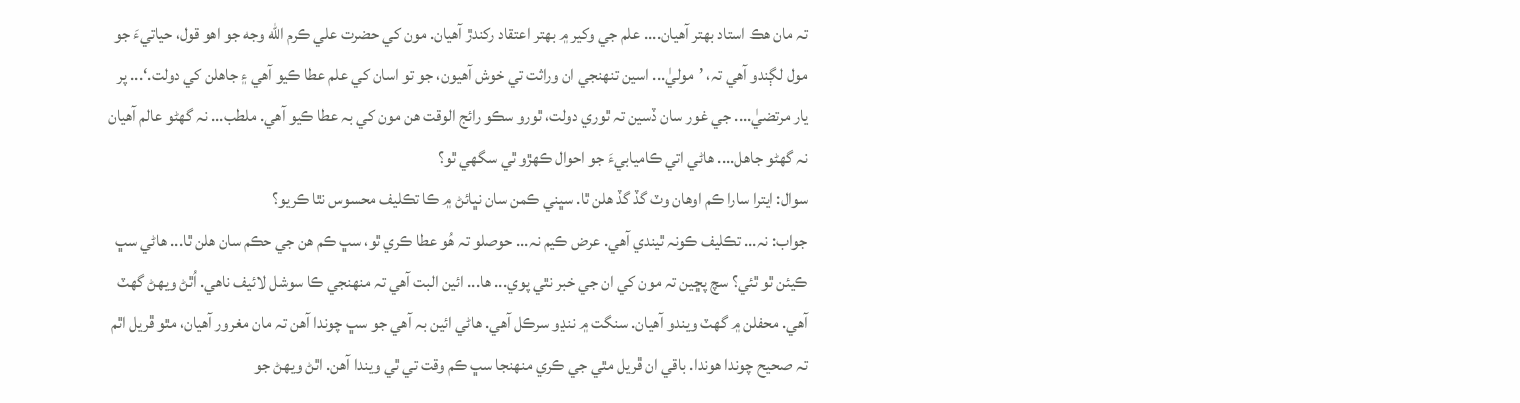تہ مان هڪ استاد بھتر آهيان.... علم جي وکير ۾ بھتر اعتقاد رکندڙ آهيان. مون کي حضرت علي ڪرم الله وجه جو اهو قول، حياتيءَ جو مول لڳندو آهي تہ، ’موليٰ... اسين تنھنجي ان وراثت تي خوش آهيون، جو تو اسان کي علم عطا ڪيو آهي ۽ جاهلن کي دولت.‘... پر يار مرتضيٰ.... جي غور سان ڏسين تہ ٿوري دولت، ٿورو سڪو رائج الوقت هن مون کي بہ عطا ڪيو آهي. ملطب... نہ گهڻو عالم آهيان نہ گهڻو جاهل.... هاڻي اتي ڪاميابيءَ جو احوال ڪھڙو ٿي سگهي ٿو؟
سوال: ايترا سارا ڪم اوهان وٽ گڏ گڏ هلن ٿا. سڀني ڪمن سان نڀائڻ ۾ ڪا تڪليف محسوس نٿا ڪريو؟
جواب: نہ... تڪليف ڪونہ ٿيندي آهي. عرض ڪيم نہ... حوصلو تہ هُو عطا ڪري ٿو، سڀ ڪم هن جي حڪم سان هلن ٿا... هاڻي سڀ ڪيئن ٿو ٿئي؟ سچ پڇين تہ مون کي ان جي خبر نٿي پوي... ها... ائين البت آهي تہ منھنجي ڪا سوشل لائيف ناهي. اُٿڻ ويھڻ گهٽ آهي. محفلن ۾ گهٽ ويندو آهيان. سنگت ۾ ننڍو سرڪل آهي. هاڻي ائين بہ آهي جو سڀ چوندا آهن تہ مان مغرور آهيان، مٿو ڦريل اٿم تہ صحيح چوندا هوندا. باقي ان ڦريل مٿي جي ڪري منھنجا سڀ ڪم وقت تي ٿي ويندا آهن. اٿڻ ويھڻ جو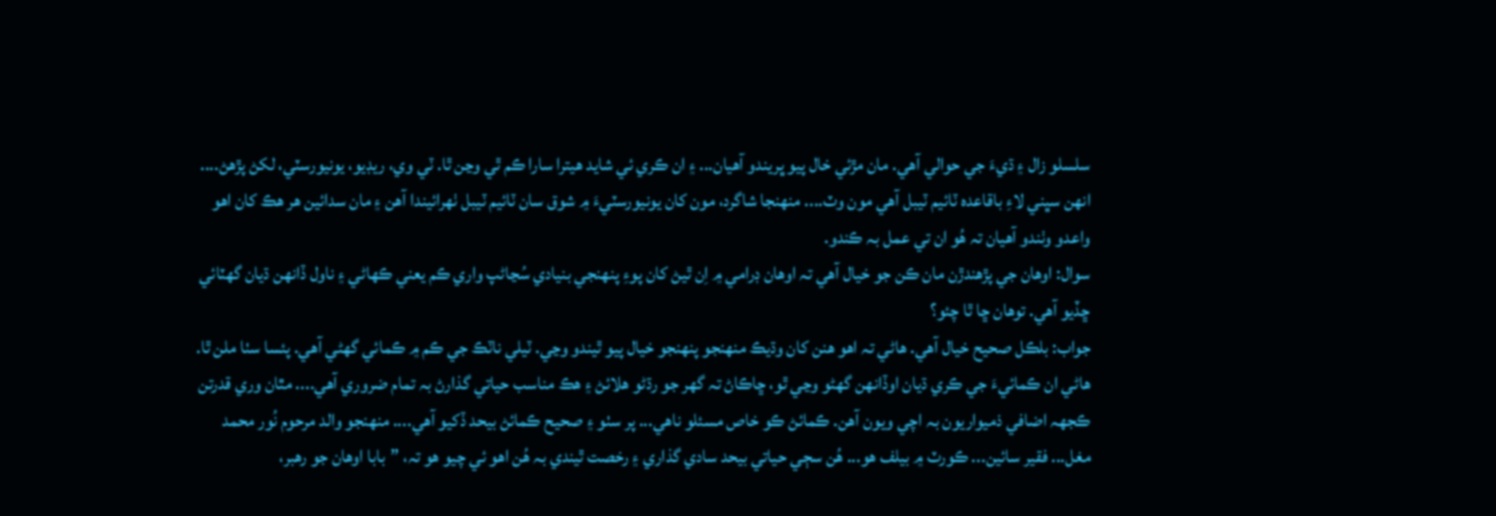سلسلو زال ۽ ڌيءَ جي حوالي آهي. مان مڙئي خال پيو ڀريندو آهيان... ۽ ان ڪري ئي شايد هيترا سارا ڪم ٿي وڃن ٿا. ٽي وي، ريڊيو، يونيورسٽي، لکڻ پڙهڻ.... انھن سڀني لاءِ باقاعدہ ٽائيم ٽيبل آهي مون وٽ.... منھنجا شاگرد، مون کان يونيورسٽيءَ ۾ شوق سان ٽائيم ٽيبل ٺھرائيندا آهن ۽ مان سدائين هر هڪ کان اهو واعدو وٺندو آهيان تہ هُو ان تي عمل بہ ڪندو.
سوال: اوهان جي پڙهندڙن مان ڪن جو خيال آهي تہ اوهان ڊرامي ۾ اِن ٿيڻ کان پوءِ پنھنجي بنيادي سُڃاڻپ واري ڪم يعني ڪھاڻي ۽ ناول ڏانھن ڌيان گهٽائي ڇڏيو آهي. توهان ڇا ٿا چئو؟
جواب: بلڪل صحيح خيال آهي. هاڻي تہ اهو هنن کان وڌيڪ منھنجو پنھنجو خيال پيو ٿيندو وڃي. ٽيلي ناٽڪ جي ڪم ۾ ڪمائي گهڻي آهي. پئسا سٺا ملن ٿا. هاڻي ان ڪمائيءَ جي ڪري ڌيان اوڏانھن گهڻو وڃي ٿو، ڇاڪاڻ تہ گهر جو رڌڻو هلائڻ ۽ هڪ مناسب حياتي گذارڻ بہ تمام ضروري آهي.... مٿان وري قدرتن ڪجهہ اضافي ذميواريون بہ اچي ويون آهن. ڪمائڻ ڪو خاص مسئلو ناهي... پر سٺو ۽ صحيح ڪمائڻ بيحد ڏکيو آهي.... منھنجو والد مرحوم نُور محمد مغل... فقير سائين... ڪورٽ ۾ بيلف هو... هُن سڄي حياتي بيحد سادي گذاري ۽ رخصت ٿيندي بہ هُن اهو ئي چيو هو تہ، ”بابا اوهان جو رهبر،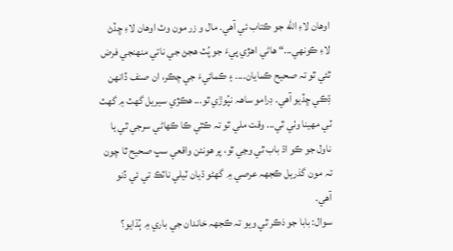اوهان لاءِ الله جو ڪتاب ئي آهي. مال و زر مون وٽ اوهان لاءِ ڇڏڻ لاءِ ڪونھي...“ هاڻي اهڙي پيءَ جو پُٽ هجڻ جي ناتي منھنجي فرض ٿئي ٿو تہ صحيح ڪمايان.... ۽ ڪمائيءَ جي چڪر، ان صنف ڏانھن ڌِڪي ڇڏيو آهي. ڊرامو ساھہ نپُوڙي ٿو... هڪڙي سيريل گهٽ ۾ گهٽ ٽي مھينا وٺي ٿي... وقت ملي ٿو تہ ڪٿي ڪا ڪھاڻي سرجي ٿي يا ناول جو ڪو اڌ باب ٿي وڃي ٿو، پر هونئن واقعي سڀ صحيح ٿا چون تہ مون گذريل ڪجهہ عرصي ۾ گهڻو ڌيان ٽيلي ناٽڪ تي ئي ڏنو آهي.
سوال: بابا جو ذڪر ٿي ويو تہ ڪجهہ خاندان جي باري ۾ ٻُڌايو؟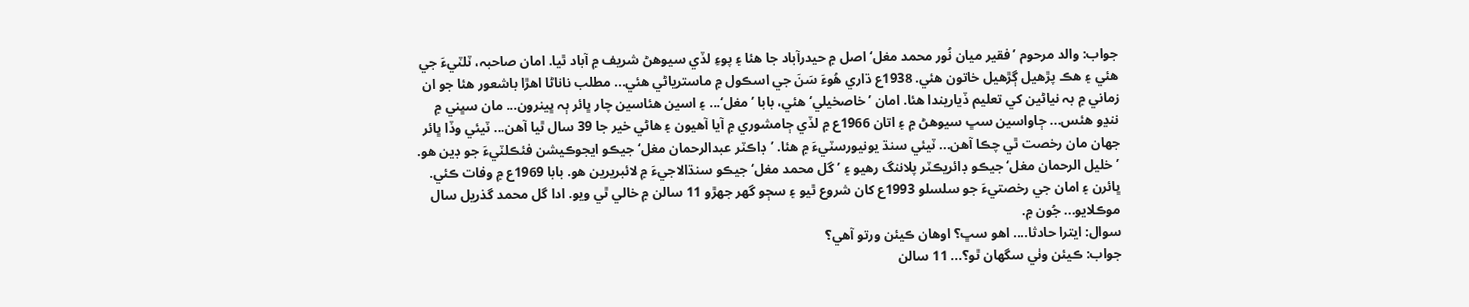جواب: والد مرحوم ’فقير ميان نُور محمد مغل‘ اصل ۾ حيدرآباد جا هئا ۽ پوءِ لڏي سيوهڻ شريف ۾ آباد ٿيا. امان صاحبہ، ٽلٽيءَ جي هئي ۽ هڪ پڙهيل ڳڙهيل خاتون هئي. 1938ع ڌاري هُوءَ سَنَ جي اسڪول ۾ ماسترياڻي هئي... مطلب ناناڻا اهڙا باشعور هئا جو ان زماني ۾ بہ نياڻين کي تعليم ڏياريندا هئا. امان ’خاصخيلي‘ هئي، بابا ’مغل‘... ۽ اسين هئاسين چار ڀائر ٻہ ڀينرون... مان سڀني ۾ ننڍو هئس... ڄاواسين سڀ سيوهڻ ۾ ۽ اتان 1966ع ۾ لڏي ڄامشوري ۾ آيا آهيون ۽ هاڻي خير جا 39 سال ٿيا آهن... ٽيئي وڏا ڀائر جھان مان رخصت ٿي چڪا آهن... ٽيئي سنڌ يونيورسٽيءَ ۾ هئا. ’ڊاڪٽر عبدالرحمان مغل‘ جيڪو ايجوڪيشن فئڪلٽيءَ جو ڊين هو. ’خليل الرحمان مغل‘ جيڪو ڊائريڪٽر پلاننگ رهيو ۽ ’گل محمد مغل‘ جيڪو سنڌالاجيءَ ۾ لائبريرين هو. بابا 1969ع ۾ وفات ڪئي. ڀائرن ۽ امان جي رخصتيءَ جو سلسلو 1993ع کان شروع ٿيو ۽ سڄو گهر جھڙو 11 سالن ۾ خالي ٿي ويو. ادا گل محمد گذريل سال موڪلايو... جُون ۾.
سوال: ايترا حادثا.... اهو سڀ؟ اوهان ڪيئن ورتو آهي؟
جواب: ڪيئن وٺي سگهان ٿو؟... 11 سالن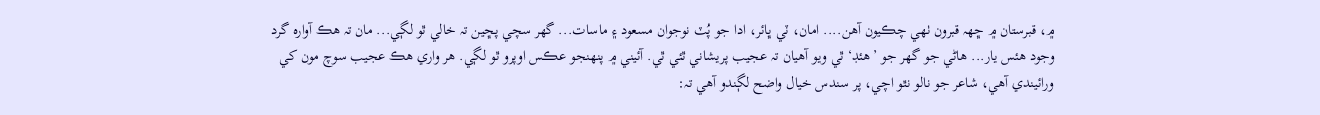۾، قبرستان ۾ ڇھہ قبرون ٺھي چڪيون آهن.... امان، ٽي ڀائر، ادا جو پُٽ نوجوان مسعود ۽ ماسات... گهر سچي پڇين تہ خالي ٿو لڳي... مان تہ هڪ آوارہ گرد وجود هئس يار... هاڻي جو گهر جو ’هئڊ‘ ٿي ويو آهيان تہ عجيب پريشاني ٿئي ٿي. آئيني ۾ پنھنجو عڪس اوپرو ٿو لڳي. هر واري هڪ عجيب سوچ مون کي ورائيندي آهي، شاعر جو نالو نٿو اچي، پر سندس خيال واضح لڳندو آهي تہ: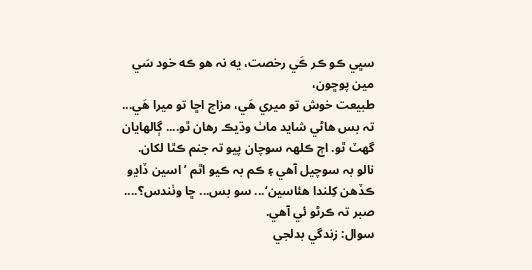سڀي ڪو ڪر ڪَي رخصت، يه نہ هو ڪه خود سَي مين پوڇون،
طبيعت خوش تو ميري هَي، مزاج اڇا تو ميرا هَي... تہ بس هاڻي شايد ماٺ وڌيڪ رهان ٿو.... ڳالھايان گهٽ ٿو. اڄ ڪلھہ سوچان پيو تہ جنم ڪٿا لکان. نالو بہ سوچيل آهي ۽ ڪم بہ ڪيو اٿم ’اسين ڏاڍو ڪڏهن کِلندا هئاسين‘... سو بس... ڇا وٺندس؟.... صبر تہ ڪرڻو ئي آهي.
سوال: زندگي بدلجي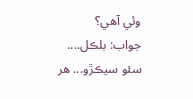وئي آهي؟
جواب: بلڪل.... سئو سيڪڙو... هر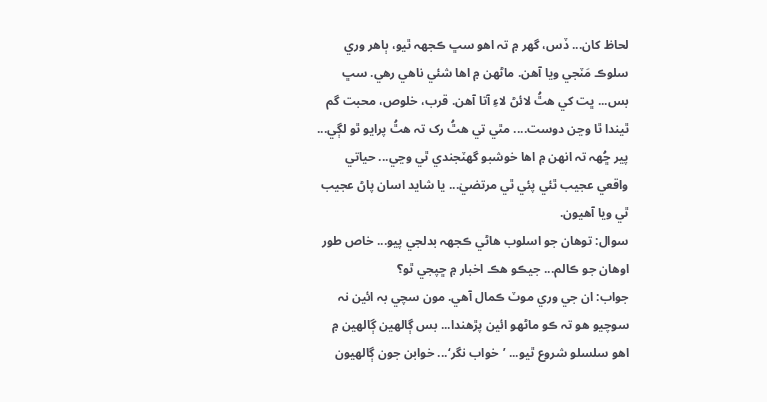لحاظ کان... ڏس، گهر ۾ تہ اهو سڀ ڪجهہ ٿيو، ٻاهر وري سلوڪ مَٽجي ويا آهن. ماڻھن ۾ اها شئي ناهي رهي. سڀ بس... ڀت کي هٿُ لائڻ لاءِ آتا آهن. قرب، خلوص، محبت گم ٿيندا ٿا وڃن دوست.... مٿي تي هٿُ رک تہ هٿُ پرايو ٿو لڳي... پير ڇُھہ تہ انھن ۾ اها خوشبو گهٽجندي ٿي وڃي... حياتي واقعي عجيب ٿئي پئي ٿي مرتضيٰ... يا شايد اسان پاڻ عجيب ٿي ويا آهيون.
سوال: توهان جو اسلوب هاڻي ڪجهہ بدلجي پيو... خاص طور اوهان جو ڪالم... جيڪو هڪ اخبار ۾ ڇپجي ٿو؟
جواب: ان جي وري موٽ ڪمال آهي. مون سچي بہ ائين نہ سوچيو هو تہ ڪو ماڻھو ائين پڙهندا... بس ڳالھين ڳالھين ۾ اهو سلسلو شروع ٿيو... ’خواب نگر‘... خوابن جون ڳالھيون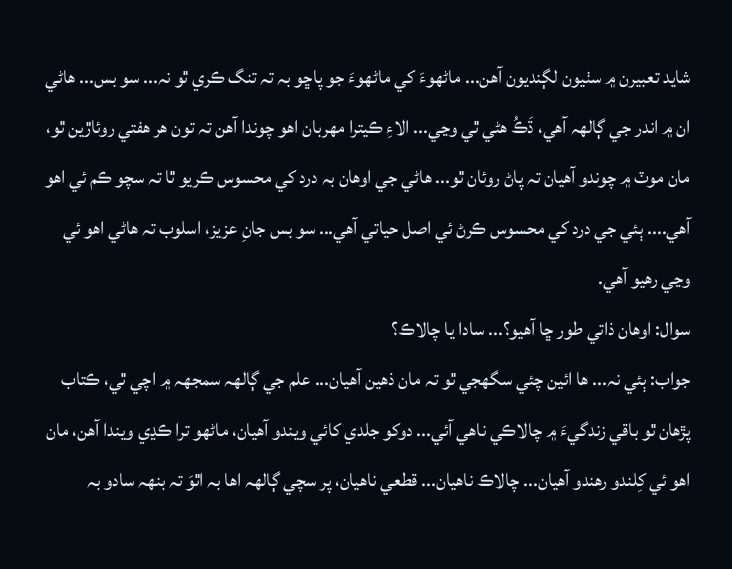شايد تعبيرن ۾ سٺيون لڳنديون آهن... ماڻھوءَ کي ماڻھوءَ جو پاڇو بہ تہ تنگ ڪري ٿو نہ... سو بس... هاڻي ان ۾ اندر جي ڳالھہ آهي، ڌَڪُ هڻي ٿي وڃي... الاءِ ڪيترا مھربان اهو چوندا آهن تہ تون هر هفتي روئاڙين ٿو، مان موٽ ۾ چوندو آهيان تہ پاڻ روئان ٿو... هاڻي جي اوهان بہ درد کي محسوس ڪريو ٿا تہ سچو ڪم ئي اهو آهي.... ٻئي جي درد کي محسوس ڪرڻ ئي اصل حياتي آهي... سو بس جانِ عزيز، اسلوب تہ هاڻي اهو ئي وڃي رهيو آهي.
سوال: اوهان ذاتي طور ڇا آهيو؟... سادا يا چالاڪ؟
جواب: ٻئي نہ... ها ائين چئي سگهجي ٿو تہ مان ذهين آهيان... علم جي ڳالھہ سمجهہ ۾ اچي ٿي، ڪتاب پڙهان ٿو باقي زندگيءَ ۾ چالاڪي ناهي آئي... دوکو جلدي کائي ويندو آهيان، ماڻھو ترا ڪڍي ويندا آهن، مان اهو ئي کِلندو رهندو آهيان... چالاڪ ناهيان... قطعي ناهيان، پر سچي ڳالھہ اها بہ اٿوَ تہ بنھہ سادو بہ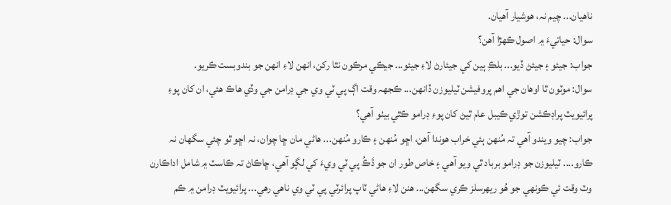ناهيان... چيم نہ، هوشيار آهيان.
سوال: حياتيءَ ۾ اصول ڪھڙا آهن؟
جواب: جيئو ۽ جيئڻ ڏيو... بلڪِ ٻين کي جيئارڻ لاءِ جيئو... جيڪي مرڪون نٿا رکن، انھن لاءِ انھن جو بندوبست ڪريو.
سوال: موٽون ٿا اوهان جي اهم پروفيشن ٽيليوزن ڏانھن... ڪجهہ وقت اڳ پي ٽي وي جي ڊرامن جي وڏي هاڪ هئي، ان کان پوءِ پرائيويٽ پراڊڪشن توڙي ڪيبل عام ٿيڻ کان پوءِ ڊرامو ڪٿي بيٺو آهي؟
جواب: چيو ويندو آهي تہ مُنھن ٻئي خراب هوندا آهن، اڇو مُنھن ۽ ڪارو مُنھن... هاڻي مان ڇا چوان، نہ اڇو ٿو چئي سگهان نہ ڪارو.... ٽيليوزن جو ڊرامو برباد ٿي ويو آهي ۽ خاص طور ان جو ڌَڪُ پي ٽي ويءَ کي لڳو آهي، ڇاڪاڻ تہ ڪاسٽ ۾ شامل اداڪارن وٽ وقت ئي ڪونھي جو هُو ريھرسلز ڪري سگهن... هنن لاءِ هاڻي ٽاپ پرائرٽي پي ٽي وي ناهي رهي... پرائيويٽ ڊرامن ۾ ڪم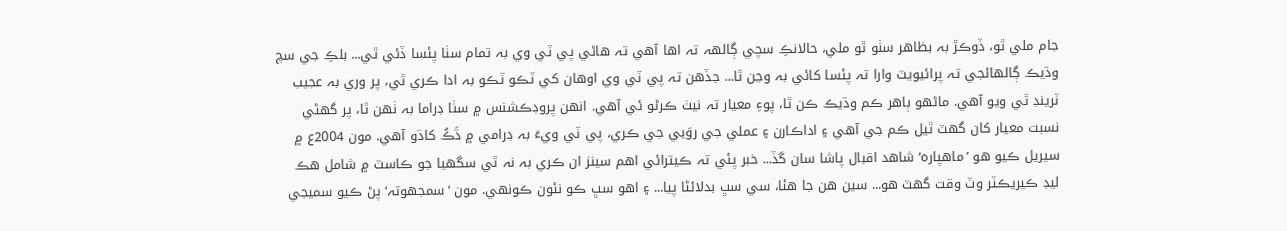جام ملي ٿو، ڏوڪڙ بہ بظاهر سٺو ٿو ملي، حالانڪِ سچي ڳالھہ تہ اها آهي تہ هاڻي پي ٽي وي بہ تمام سٺا پئسا ڏئي ٿي... بلڪِ جي سچ وڌيڪ ڳالھائجي تہ پرائيويٽ وارا تہ پئسا کائي بہ وڃن ٿا... جڏهن تہ پي ٽي وي اوهان کي ٽڪو ٽڪو بہ ادا ڪري ٿي، پر وري بہ عجيب ٽرينڊ ٿي ويو آهي. ماڻھو ٻاهر ڪم وڌيڪ ڪن ٿا، پوءِ معيار تہ نيٺ ڪرڻو ئي آهي. انھن پروڊڪشنس ۾ سٺا ڊراما بہ ٺھن ٿا، پر گهڻي نسبت معيار کان گهٽ ٿيل ڪم جي آهي ۽ اداڪارن ۽ عملي جي روَيي جي ڪري، پي ٽي ويءَ بہ ڊرامي ۾ ڌَڪُ کاڌو آهي. مون 2004ع ۾ سيريل ڪيو هو ’ماهپاره‘ شاهد اقبال پاشا سان گڏ... خبر پئي تہ ڪيترائي اهم سينز ان ڪري بہ نہ ٿي سگهيا جو ڪاسٽ ۾ شامل هڪ ليڊ ڪيريڪٽر وٽ وقت گهٽ هو... سين هن جا هئا، سي سڀ بدلائڻا پيا... ۽ اهو سڀ ڪو نئون ڪونھي. مون ‘سمجهوتہ‘ پڻ ڪيو سميجي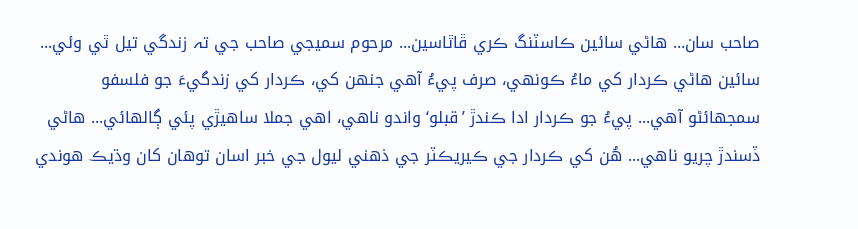صاحب سان... هاڻي سائين ڪاسٽنگ ڪري ڦاٿاسين... مرحوم سميجي صاحب جي تہ زندگي تيل ٿي وئي... سائين هاڻي ڪردار کي ماءُ ڪونھي، صرف پيءُ آهي جنھن کي، ڪردار کي زندگيءَ جو فلسفو سمجهائڻو آهي... پيءُ جو ڪردار ادا ڪندڙ ’قبلو‘ واندو ناهي، اهي جملا ساهيڙي پئي ڳالھائي... هاڻي ڏسندڙ چريو ناهي... هُن کي ڪردار جي ڪيريڪٽر جي ذهني ليول جي خبر اسان توهان کان وڌيڪ هوندي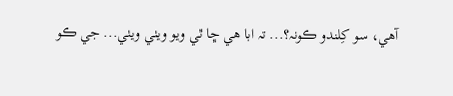آهي، سو کِلندو ڪونہ؟... تہ ابا هي ڇا ٿي ويو ويٺي ويٺي... جي ڪو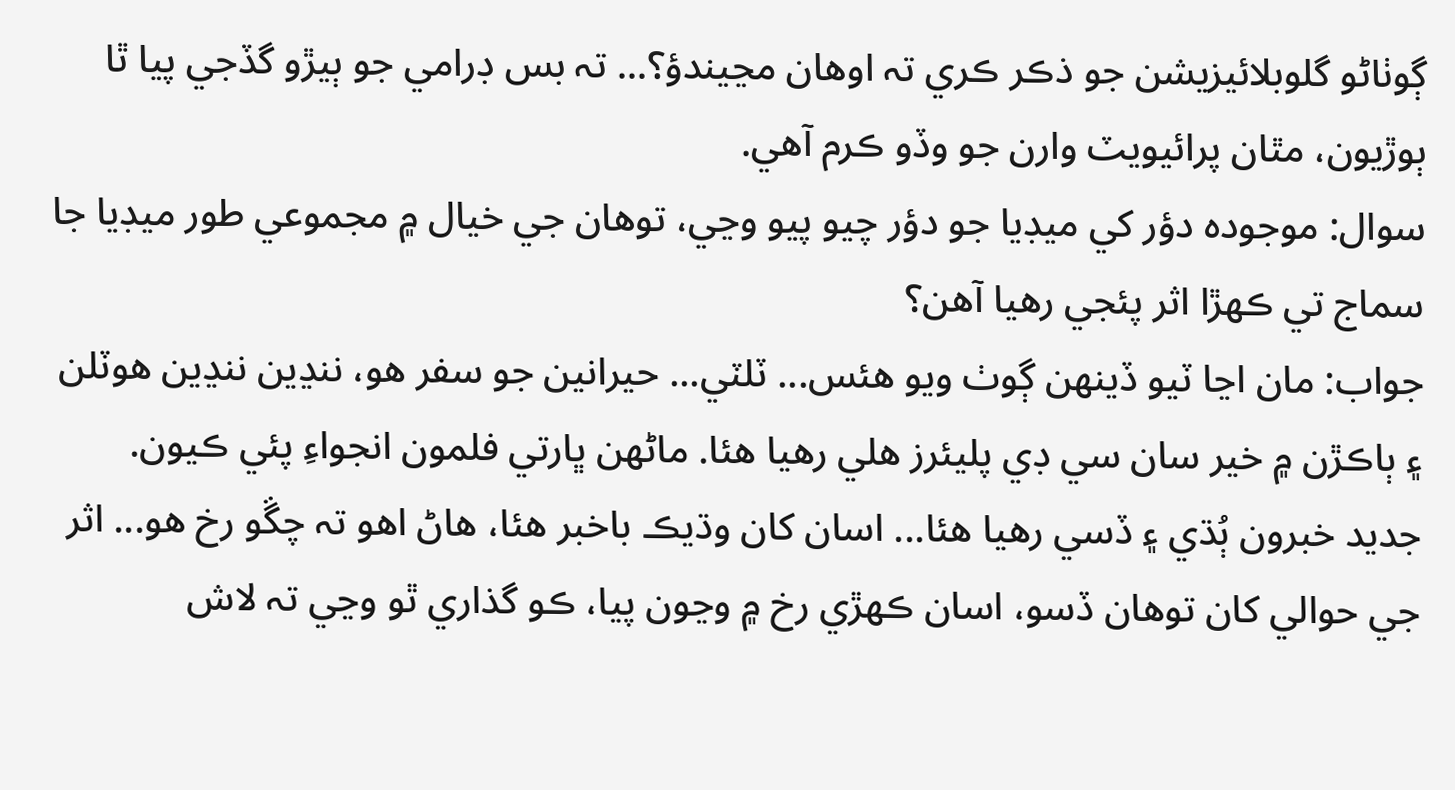ڳوٺاڻو گلوبلائيزيشن جو ذڪر ڪري تہ اوهان مڃيندؤ؟... تہ بس ڊرامي جو ٻيڙو گڏجي پيا ٿا ٻوڙيون، مٿان پرائيويٽ وارن جو وڏو ڪرم آهي.
سوال: موجودہ دؤر کي ميڊيا جو دؤر چيو پيو وڃي، توهان جي خيال ۾ مجموعي طور ميڊيا جا سماج تي ڪھڙا اثر پئجي رهيا آهن؟
جواب: مان اڃا ٽيو ڏينھن ڳوٺ ويو هئس... ٽلٽي... حيرانين جو سفر هو، ننڍين ننڍين هوٽلن ۽ ٻاڪڙن ۾ خير سان سي ڊي پليئرز هلي رهيا هئا. ماڻھن ڀارتي فلمون انجواءِ پئي ڪيون. جديد خبرون ٻُڌي ۽ ڏسي رهيا هئا... اسان کان وڌيڪ باخبر هئا، هاڻ اهو تہ چڱو رخ هو... اثر جي حوالي کان توهان ڏسو، اسان ڪھڙي رخ ۾ وڃون پيا، ڪو گذاري ٿو وڃي تہ لاش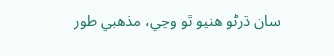سان ڌرڻو هنيو ٿو وڃي، مذهبي طور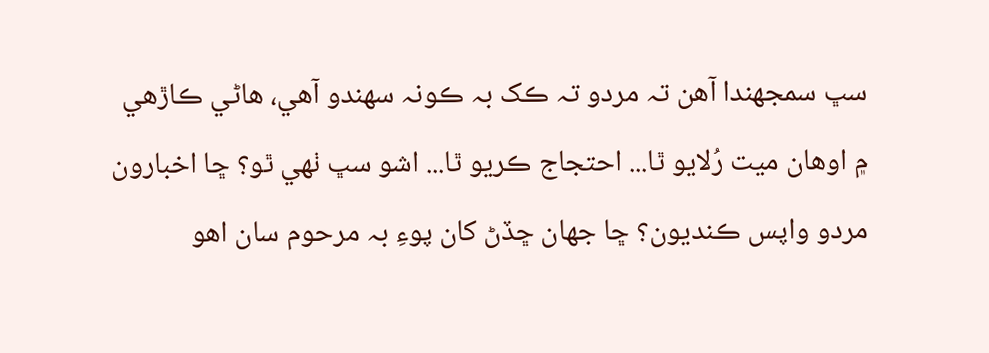سڀ سمجهندا آهن تہ مردو تہ ڪک بہ ڪونہ سھندو آهي، هاڻي ڪاڙهي ۾ اوهان ميت رُلايو ٿا... احتجاج ڪريو ٿا... اشو سڀ ٺھي ٿو؟ ڇا اخبارون مردو واپس ڪنديون؟ ڇا جھان ڇڏڻ کان پوءِ بہ مرحوم سان اهو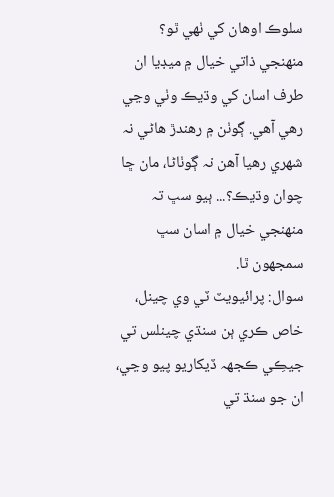سلوڪ اوهان کي ٺھي ٿو؟ منھنجي ذاتي خيال ۾ ميڊيا ان طرف اسان کي وڌيڪ وٺي وڃي رهي آهي. ڳوٺن ۾ رهندڙ هاڻي نہ شھري رهيا آهن نہ ڳوٺاڻا، مان ڇا چوان وڌيڪ؟... ٻيو سڀ تہ منھنجي خيال ۾ اسان سڀ سمجهون ٿا.
سوال: پرائيويٽ ٽي وي چينل، خاص ڪري ٻن سنڌي چينلس تي جيڪِي ڪجهہ ڏيکاريو پيو وڃي، ان جو سنڌ تي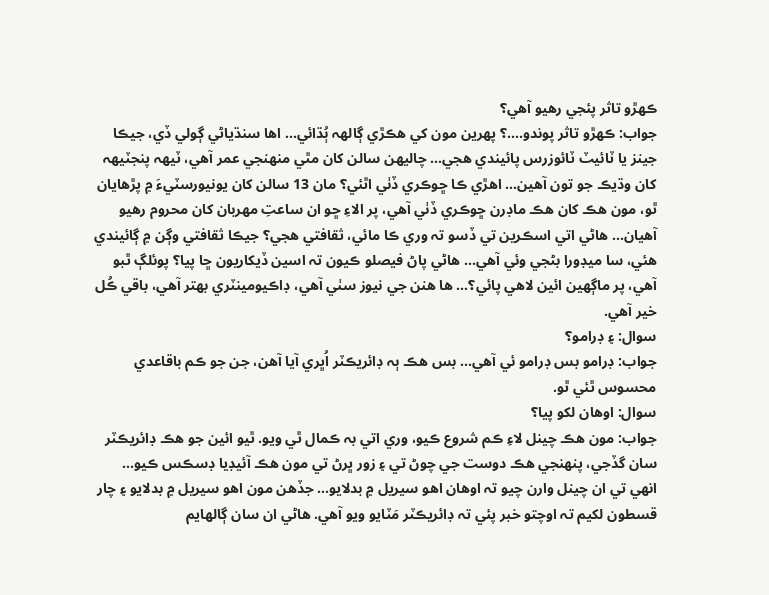ڪھڙو تاثر پئجي رهيو آهي؟
جواب: ڪھڙو تاثر پوندو....؟ پھرين مون کي هڪڙي ڳالھہ ٻُڌائي... اها سنڌياڻي ڳولي ڏي، جيڪا جينز يا ٽائيٽ ٽائوزرس پائيندي هجي... چاليھن سالن کان مٿي منھنجي عمر آهي، ٽيھہ پنجٽيھہ کان وڌيڪ جو تون آهين... اهڙي ڪا ڇوڪري ڏٺي اٿئي؟ مان 13 سالن کان يونيورسٽيءَ ۾ پڙهايان ٿو، مون هڪ کان هڪ ماڊرن ڇوڪري ڏٺي آهي، پر الاءِ ڇو ان ساعتِ مھربان کان محروم رهيو آهيان... هاڻي اتي اسڪرين تي ڏسو تہ وري ڪا مائي، ثقافتي هجي؟ جيڪا ثقافتي وڳن ۾ ڳائيندي هئي، سا ميڊورا بڻجي وئي آهي... هاڻي پاڻ فيصلو ڪيون تہ اسين ڏيکاريون ڇا پيا؟ پوئلڳ ٿبو آهي، پر ماڳھين ائين لاهي پائي؟... ها هنن جي نيوز سٺي آهي، ڊاڪيومينٽري بھتر آهي، باقي ڪُل خير آهي.
سوال: ۽ ڊرامو؟
جواب: ڊرامو بس ڊرامو ئي آهي... بس هڪ ٻہ ڊائريڪٽر اُڀري آيا آهن، جن جو ڪم باقاعدي محسوس ٿئي ٿو.
سوال: اوهان لکو پيا؟
جواب: مون هڪ چينل لاءِ ڪم شروع ڪيو، وري اتي بہ ڪمال ٿي ويو. ٿيو ائين جو هڪ ڊائريڪٽر سان گڏجي، پنھنجي هڪ دوست جي چوڻ تي ۽ زور ڀرڻ تي مون هڪ آئيڊيا ڊسڪس ڪيو... انھي تي ان چينل وارن چيو تہ اوهان اهو سيريل ۾ بدلايو... جڏهن مون اهو سيريل ۾ بدلايو ۽ چار قسطون لکيم تہ اوچتو خبر پئي تہ ڊائريڪٽر مَٽايو ويو آهي. هاڻي ان سان ڳالھايم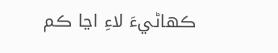ڪھاڻيءَ لاءِ اڃا ڪم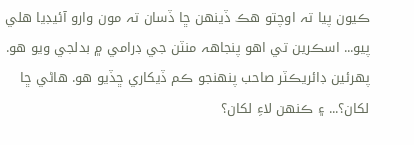ڪيون پيا تہ اوچتو هڪ ڏينھن ڇا ڏسان تہ مون وارو آئيڊيا هلي پيو... اسڪرين تي اهو پنجاھہ منٽن جي ڊرامي ۾ بدلجي ويو هو. پھرئين ڊائريڪٽر صاحب پنھنجو ڪم ڏيکاري ڇڏيو هو. هاڻي ڇا لکان؟... ۽ ڪنھن لاءِ لکان؟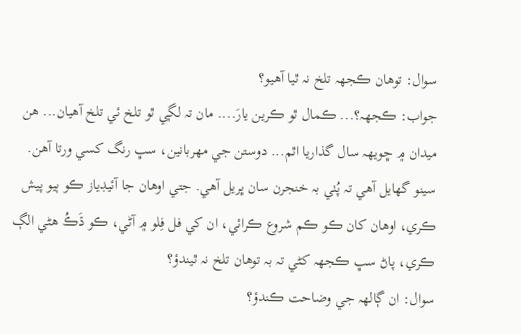سوال: توهان ڪجهہ تلخ نہ ٿيا آهيو؟
جواب: ڪجهہ؟... ڪمال ٿو ڪرين يارَ.... مان تہ لڳي ٿو تلخ ئي تلخ آهيان... هن ميدان ۾ ڇويھہ سال گذاريا اٿم... دوستن جي مھربانين، سڀ رنگ کسي ورتا آهن. سينو گهايل آهي تہ پُٺي بہ خنجرن سان ڀريل آهي. جتي اوهان جا آئيڊياز ڪو ٻيو پيش ڪري، اوهان کان ڪو ڪم شروع ڪرائي، ان کي فل فِلو ۾ آڻي، ڪو ڌَڪُ هڻي الڳ ڪري، پاڻ سڀ ڪجهہ کڻي تہ بہ توهان تلخ نہ ٿيندؤ؟
سوال: ان ڳالھہ جي وضاحت ڪندؤ؟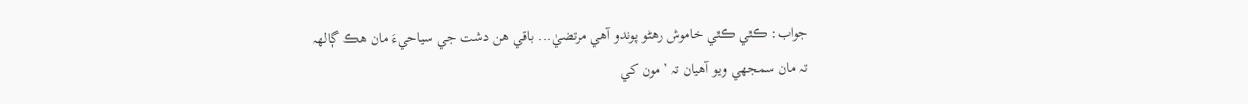جواب: ڪٿي ڪٿي خاموش رهڻو پوندو آهي مرتضيٰ... باقي هن دشت جي سياحيءَ مان هڪ ڳالھہ تہ مان سمجهي ويو آهيان تہ ’مون کي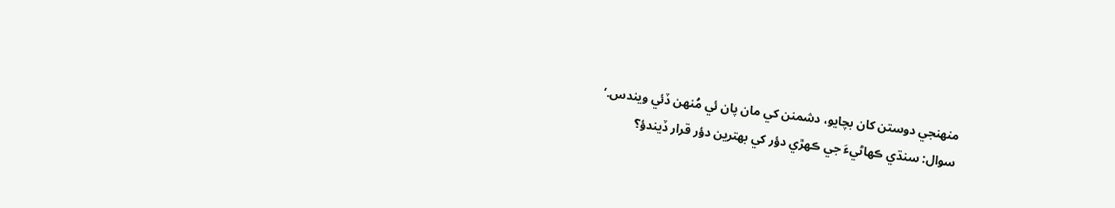منھنجي دوستن کان بچايو، دشمنن کي مان پان ئي مُنھن ڏئي ويندس.‘
سوال: سنڌي ڪھاڻيءَ جي ڪھڙي دؤر کي بھترين دؤر قرار ڏيندؤ؟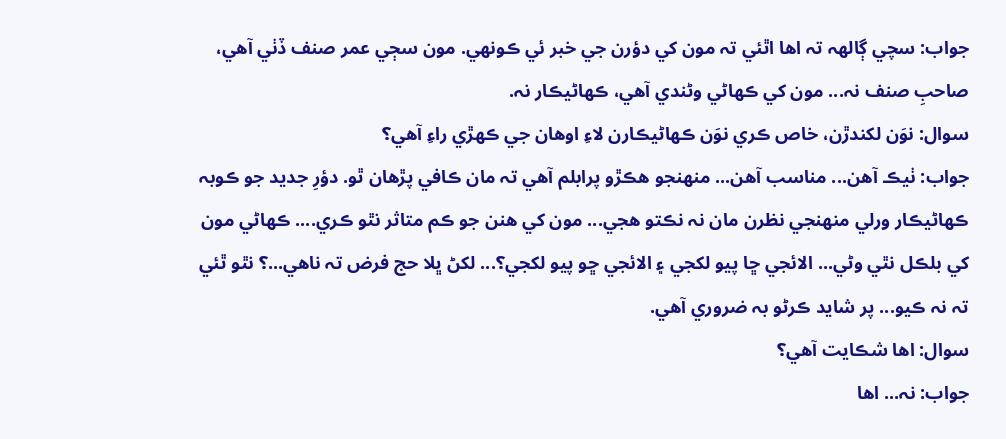جواب: سچي ڳالھہ تہ اها اٿئي تہ مون کي دؤرن جي خبر ئي ڪونھي. مون سڄي عمر صنف ڏٺي آهي، صاحبِ صنف نہ... مون کي ڪھاڻي وڻندي آهي، ڪھاڻيڪار نہ.
سوال: نوَن لکندڙن، خاص ڪري نوَن ڪھاڻيڪارن لاءِ اوهان جي ڪھڙي راءِ آهي؟
جواب: ٺيڪ آهن... مناسب آهن... منھنجو هڪڙو پرابلم آهي تہ مان ڪافي پڙهان ٿو. دؤرِ جديد جو ڪوبہ ڪھاڻيڪار ورلي منھنجي نظرن مان نہ نڪتو هجي... مون کي هنن جو ڪم متاثر نٿو ڪري.... ڪھاڻي مون کي بلڪل نٿي وڻي... الائجي ڇا پيو لکجي ۽ الائجي ڇو پيو لکجي؟... لکڻ ڀلا حج فرض تہ ناهي...؟ نٿو ٿئي تہ نہ ڪيو... پر شايد ڪرڻو بہ ضروري آهي.
سوال: اها شڪايت آهي؟
جواب: نہ... اها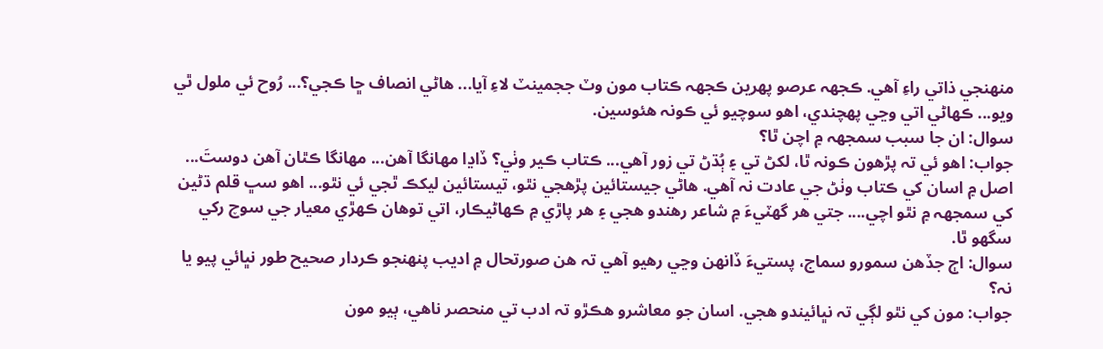منھنجي ذاتي راءِ آهي. ڪجهہ عرصو پھرين ڪجهہ ڪتاب مون وٽ ججمينٽ لاءِ آيا... هاڻي انصاف ڇا ڪجي؟... رُوح ئي ملول ٿي ويو... ڪھاڻي اتي وڃي پھچندي، اهو سوچيو ئي ڪونہ هئوسين.
سوال: ان جا سبب سمجهہ ۾ اچن ٿا؟
جواب: اهو ئي تہ پڙهون ڪونہ ٿا، لکڻ تي ۽ ٻُڌڻ تي زور آهي... ڪتاب ڪير وٺي؟ ڏاڍا مھانگا آهن... مھانگا ڪٿان آهن دوستَ... اصل ۾ اسان کي ڪتاب وٺڻ جي عادت نہ آهي. هاڻي جيستائين پڙهجي نٿو، تيستائين ليکڪ ٿجي ئي نٿو... اهو سڀ قلم ڌڻين کي سمجهہ ۾ نٿو اچي.... جتي هر گهٽيءَ ۾ شاعر رهندو هجي ۽ هر پاڙي ۾ ڪھاڻيڪار، اتي توهان ڪھڙي معيار جي سوچ رکي سگهو ٿا.
سوال: اڄ جڏهن سمورو سماج، پستيءَ ڏانھن وڃي رهيو آهي تہ هن صورتحال ۾ اديب پنھنجو ڪردار صحيح طور نڀائي پيو يا نہ؟
جواب: مون کي نٿو لڳي تہ نڀائيندو هجي. اسان جو معاشرو هڪڙو تہ ادب تي منحصر ناهي، ٻيو مون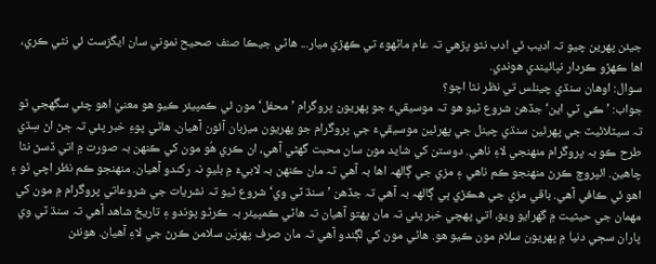جيئن پھرين چيو تہ اديب ئي ادب نٿو پڙهي تہ عام ماڻھوءَ تي ڪھڙي ميار... هاڻي جيڪا صنف صحيح نموني سان ايگزسٽ ئي نٿي ڪري، اها ڪھڙو ڪردار نڀائيندي هوندي.
سوال: اوهان سنڌي چينلس تي نظر نٿا اچو؟
جواب: ’ڪي ٽي اين‘ جڏهن شروع ٿيو هو تہ موسيقيءَ جو پھريون پروگرام ’محفل‘ مون ئي ڪمپيئر ڪيو هو معنيٰ اهو چئي سگهجي ٿو تہ سيٽلائيٽ جي پھرئين سنڌي چينل جي پھرئين موسيقيءَ جي پروگرام جو پھريون ميزبان آئون آهيان. هاڻي پوءِ خبر پئي تہ ڄڻ اڻ سِڌي طرح ڪو بہ پروگرام منھنجي لاءِ ناهي. دوستن کي شايد مون سان محبت گهڻي آهي، ان ڪري هُو مون کي ڪنھن بہ صورت ۾ اتي ڏسڻ نٿا چاهين. ائپروچ ڪرڻ منھنجو ڪم ناهي ۽ مزي جي ڳالھہ اها بہ آهي تہ مان ڪنھن بہ لابيءَ ۾ بليوِ نہ رکندو آهيان. منھنجو ڪم نظر اچي ٿو ۽ اهو ئي ڪافي آهي. باقي مزي جي هڪڙي ٻي ڳالھہ بہ آهي تہ جڏهن ’سنڌ ٽي وي‘ شروع ٿيو تہ نشريات جي شروعاتي پروگرام ۾ مون کي مھمان جي حيثيت ۾ گهرايو ويو، اتي پھچي خبر پئي تہ مان پھتو آهيان تہ هاڻي ڪمپيئر بہ ڪرڻو پوندو ۽ تاريخ شاهد آهي تہ سنڌ ٽي وي پاران سڄي دنيا ۾ پھريون سلام مون ڪيو هو. هاڻي مون کي لڳندو آهي تہ مان صرف پھريَن سلامن ڪرڻ جي لاءِ آهيان. هونئن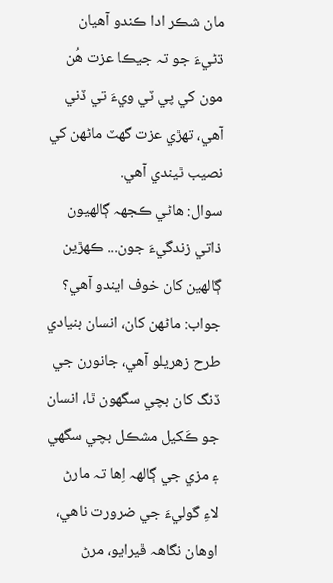مان شڪر ادا ڪندو آهيان ڌڻيءَ جو تہ جيڪا عزت هُن مون کي پي ٽي ويءَ تي ڏني آهي، تھڙي عزت گهٽ ماڻھن کي نصيب ٿيندي آهي.
سوال: هاڻي ڪجهہ ڳالھيون ذاتي زندگيءَ جون... ڪھڙين ڳالھين کان خوف ايندو آهي؟
جواب: ماڻھن کان، انسان بنيادي طرح زهريلو آهي، جانورن جي ڏنگ کان بچي سگهون ٿا، انسان جو ڪَکيل مشڪل بچي سگهي ۽ مزي جي ڳالھہ اِها تہ مارڻ لاءِ گوليءَ جي ضرورت ناهي، اوهان نگاھہ ڦيرايو، مرڻ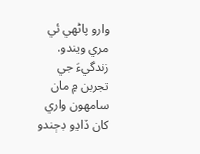وارو پاڻھي ئي مري ويندو. زندگيءَ جي تجربن ۾ مان سامھون واري کان ڏاڍو ڊڄندو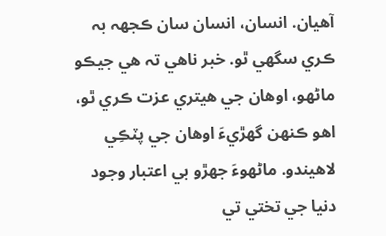آهيان. انسان، انسان سان ڪجهہ بہ ڪري سگهي ٿو. خبر ناهي تہ هي جيڪو ماڻھو، اوهان جي هيتري عزت ڪري ٿو، اهو ڪنھن گهڙيءَ اوهان جي پٽڪِي لاهيندو. ماڻھوءَ جھڙو بي اعتبار وجود دنيا جي تختي تي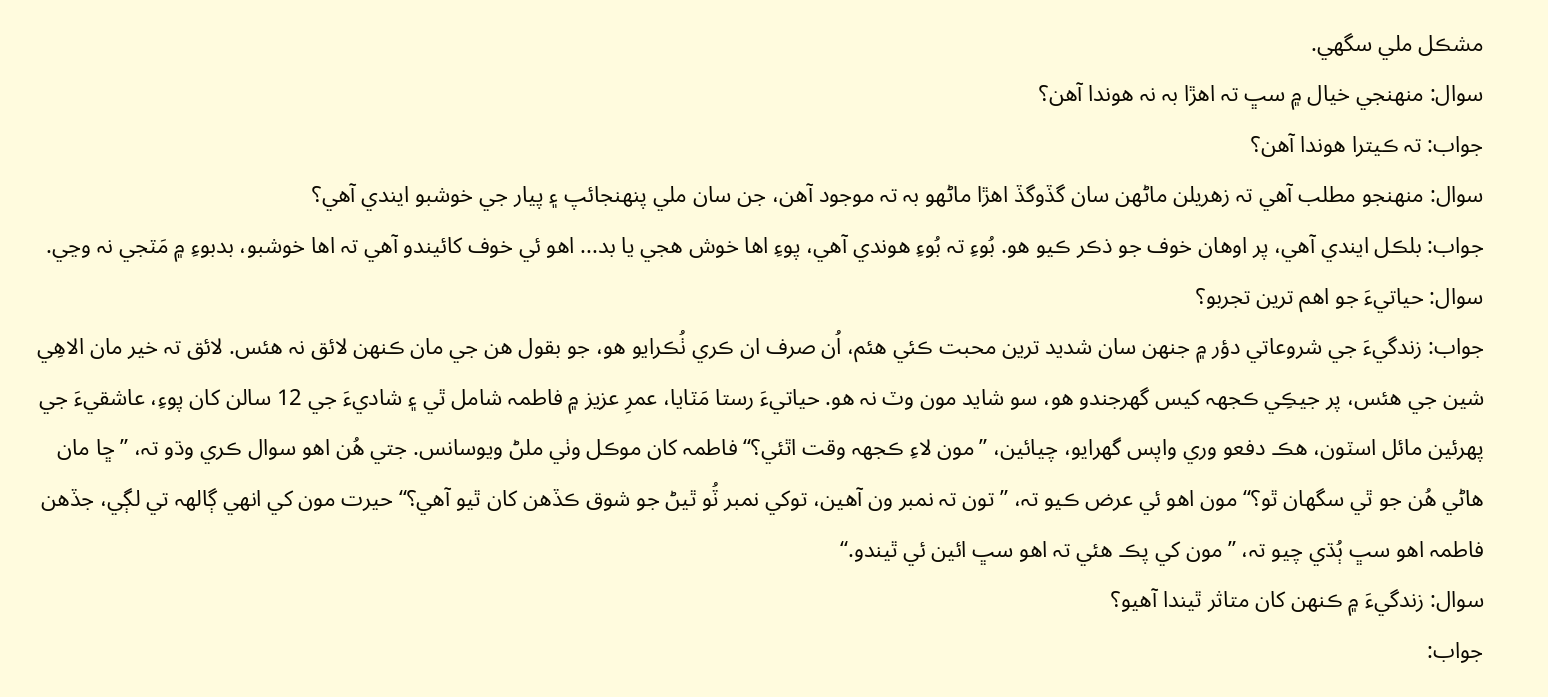مشڪل ملي سگهي.
سوال: منھنجي خيال ۾ سڀ تہ اهڙا بہ نہ هوندا آهن؟
جواب: تہ ڪيترا هوندا آهن؟
سوال: منھنجو مطلب آهي تہ زهريلن ماڻھن سان گڏوگڏ اهڙا ماڻھو بہ تہ موجود آهن، جن سان ملي پنھنجائپ ۽ پيار جي خوشبو ايندي آهي؟
جواب: بلڪل ايندي آهي، پر اوهان خوف جو ذڪر ڪيو هو. بُوءِ تہ بُوءِ هوندي آهي، پوءِ اها خوش هجي يا بد... اهو ئي خوف کائيندو آهي تہ اها خوشبو، بدبوءِ ۾ مَٽجي نہ وڃي.
سوال: حياتيءَ جو اهم ترين تجربو؟
جواب: زندگيءَ جي شروعاتي دؤر ۾ جنھن سان شديد ترين محبت ڪئي هئم، اُن صرف ان ڪري ٺُڪرايو هو، جو بقول هن جي مان ڪنھن لائق نہ هئس. لائق تہ خير مان الاهِي شين جي هئس، پر جيڪِي ڪجهہ کيس گهرجندو هو، سو شايد مون وٽ نہ هو. حياتيءَ رستا مَٽايا، عمرِ عزيز ۾ فاطمہ شامل ٿي ۽ شاديءَ جي 12 سالن کان پوءِ، عاشقيءَ جي پھرئين مائل اسٽون، هڪ دفعو وري واپس گهرايو، چيائين، ”مون لاءِ ڪجهہ وقت اٿئي؟“ فاطمہ کان موڪل وٺي ملڻ ويوسانس. جتي هُن اهو سوال ڪري وڌو تہ، ”ڇا مان هاڻي هُن جو ٿي سگهان ٿو؟“ مون اهو ئي عرض ڪيو تہ، ”تون تہ نمبر ون آهين، توکي نمبر ٽُو ٿيڻ جو شوق ڪڏهن کان ٿيو آهي؟“ حيرت مون کي انھي ڳالھہ تي لڳي، جڏهن فاطمہ اهو سڀ ٻُڌي چيو تہ، ”مون کي پڪ هئي تہ اهو سڀ ائين ئي ٿيندو.“
سوال: زندگيءَ ۾ ڪنھن کان متاثر ٿيندا آهيو؟
جواب: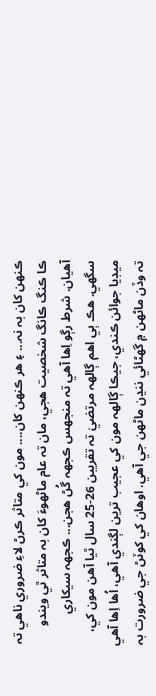ڪنھن کان بہ نہ... ۽ هر ڪنھن کان.... مون کي متاثر ڪرڻ لاءِ ضروري ناهي تہ ڪا ڪنگ ڪانگ شخصيت هجي، مان تہ عام ماڻھوءَ کان بہ متاثر ٿي ويندو آهيان. شرط رڳو اِها آهي تہ منجهس ڪجهہ گُڻ هجن... ڪجهہ سيکاري سگهي. هڪ ٻي اهم ڳالھہ مرتضيٰ تہ تقريبن 26-25 سال ٿيا آهن مون کي، ميڊيا جوائن ڪندي، جيڪا ڳالھہ مون کي عجيب ترين لڳندي آهي، اُها اِها آهي تہ وڏن ماڻھن ۾ گهڻائي ننڍن ماڻھن جي آهي. اوهان کي کوٽڻ جي ضرورت بہ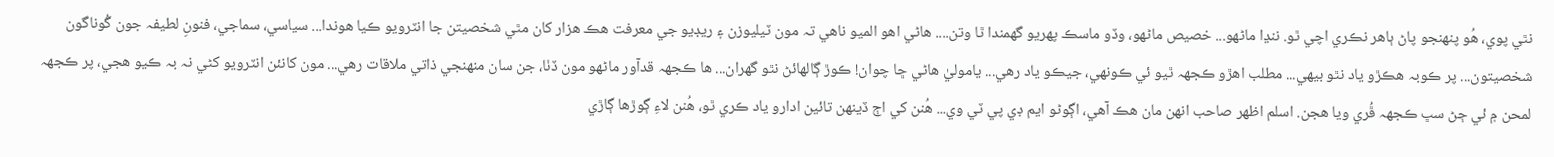نٿي پوي، هُو پنھنجو پاڻ ٻاهر نڪري اچي ٿو. ننڍا ماڻھو... خصيص ماڻھو، وڏو ماسڪ پھريو گهمندا ٿا وتن.... هاڻي اهو الميو ناهي تہ مون ٽيليوزن ۽ ريڊيو جي معرفت هڪ هزار کان مٿي شخصيتن جا انٽرويو ڪيا هوندا... سياسي، سماجي، فنونِ لطيفہ جون گُوناگون شخصيتون... پر ڪوبہ هڪڙو ياد نٿو بيھي... مطلب اهڙو ڪجهہ ٿيو ئي ڪونھي، جيڪو ياد رهي... ياموليٰ هاڻي ڇا چوان! ڪوڙ ڳالھائڻ نٿو گهران... ها ڪجهہ قدآور ماڻھو مون ڏٺا، جن سان منھنجي ذاتي ملاقات رهي... مون کانئن انٽرويو کڻي نہ بہ ڪيو هجي، پر ڪجهہ لمحن ۾ ئي ڄڻ سڀ ڪجهہ ڦُري ويا هجن. اسلم اظھر صاحب انھن مان هڪ آهي، اڳوڻو ايم ڊي پي ٽي وي... هُنن کي اڄ ڏينھن تائين ادارو ياد ڪري ٿو، هُنن لاءِ ڳوڙها ڳاڙي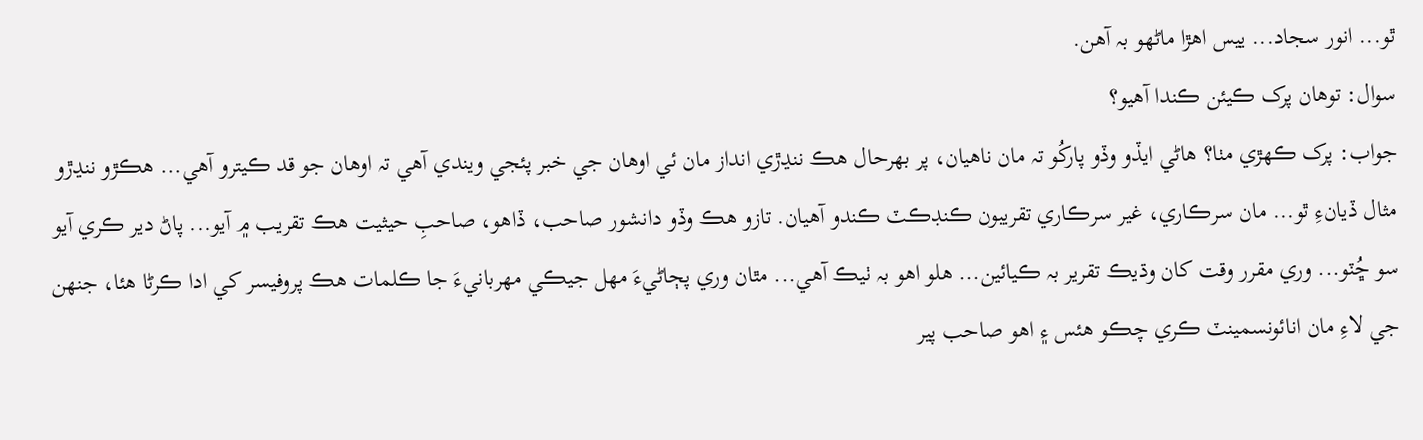ٿو... انور سجاد... ييس اهڙا ماڻھو بہ آهن.
سوال: توهان پرک ڪيئن ڪندا آهيو؟
جواب: پرک ڪھڙي مٺا؟ هاڻي ايڏو وڏو پارکُو تہ مان ناهيان، پر بھرحال هڪ ننڍڙي انداز مان ئي اوهان جي خبر پئجي ويندي آهي تہ اوهان جو قد ڪيترو آهي... هڪڙو ننڍڙو مثال ڏيانءِ ٿو... مان سرڪاري، غير سرڪاري تقريبون ڪنڊڪٽ ڪندو آهيان. تازو هڪ وڏو دانشور صاحب، ڏاهو، صاحبِ حيثيت هڪ تقريب ۾ آيو... پاڻ دير ڪري آيو سو ڇُٽو... وري مقرر وقت کان وڌيڪ تقرير بہ ڪيائين... هلو اهو بہ ٺيڪ آهي... مٿان وري پڄاڻيءَ مھل جيڪي مھربانيءَ جا ڪلمات هڪ پروفيسر کي ادا ڪرڻا هئا، جنھن جي لاءِ مان انائونسمينٽ ڪري چڪو هئس ۽ اهو صاحب پير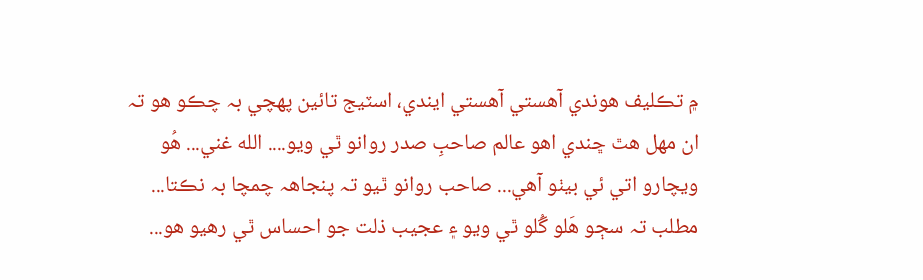۾ تڪليف هوندي آهستي آهستي ايندي، اسٽيج تائين پھچي بہ چڪو هو تہ ان مھل هٿ ڇندي اهو عالم صاحبِ صدر روانو ٿي ويو.... الله غني... هُو ويچارو اتي ئي بيٺو آهي... صاحب روانو ٿيو تہ پنجاھہ چمچا بہ نڪتا... مطلب تہ سڄو هَلو گُلو ٿي ويو ۽ عجيب ذلت جو احساس ٿي رهيو هو...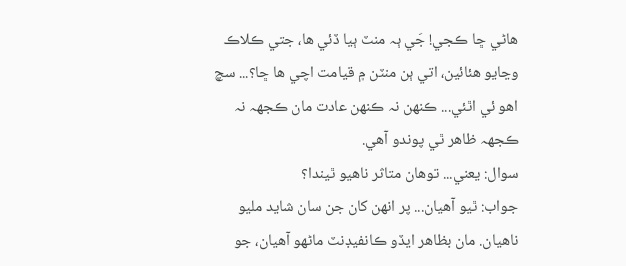هاڻي ڇا ڪجي! جَي ٻہ منٽ ٻيا ڏئي ها، جتي ڪلاڪ وڃايو هئائين، اتي ٻن منٽن ۾ قيامت اچي ها ڇا؟... سچ اهو ئي اٿئي... ڪنھن نہ ڪنھن عادت مان ڪجهہ نہ ڪجهہ ظاهر ٿي پوندو آهي.
سوال: يعني... توهان متاثر ناهيو ٿيندا؟
جواب: ٿيو آهيان... پر انھن کان جن سان شايد مليو ناهيان. مان بظاهر ايڏو ڪانفيڊنٽ ماڻھو آهيان، جو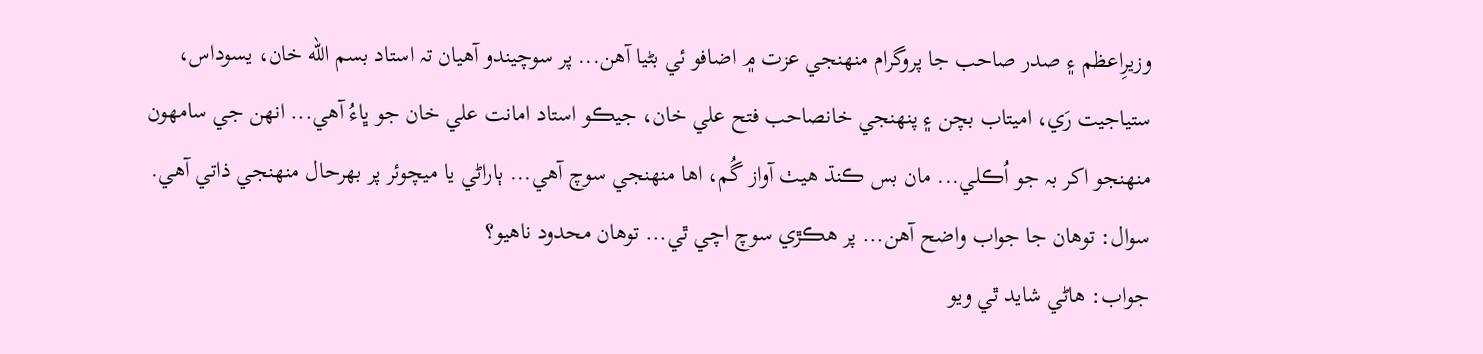وزيرِاعظم ۽ صدر صاحب جا پروگرام منھنجي عزت ۾ اضافو ئي بڻيا آهن... پر سوچيندو آهيان تہ استاد بسم الله خان، يسوداس، ستياجيت رَي، اميتاب بچن ۽ پنھنجي خانصاحب فتح علي خان، جيڪو استاد امانت علي خان جو ڀاءُ آهي... انھن جي سامھون منھنجو اکر بہ جو اُڪلي... مان بس ڪنڌ هيٺ آواز گُم، اها منھنجي سوچ آهي... ٻاراڻي يا ميچوئر پر بھرحال منھنجي ذاتي آهي.
سوال: توهان جا جواب واضح آهن... پر هڪڙي سوچ اچي ٿي... توهان محدود ناهيو؟
جواب: هاڻي شايد ٿي ويو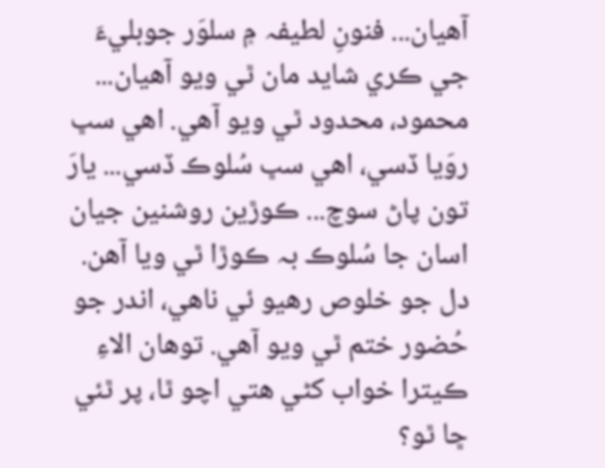آهيان... فنونِ لطيفہ ۾ سلوَر جوبليءَ جي ڪري شايد مان ٿي ويو آهيان... محمود، محدود ٿي ويو آهي. اهي سڀ روَيا ڏسي، اهي سڀ سُلوڪ ڏسي... يارَ تون پاڻ سوچ... ڪوڙين روشنين جيان اسان جا سُلوڪ بہ ڪوڙا ٿي ويا آهن. دل جو خلوص رهيو ئي ناهي، اندر جو حُضور ختم ٿي ويو آهي. توهان الاءِ ڪيترا خواب کڻي هتي اچو ٿا، پر ٿئي ڇا ٿو؟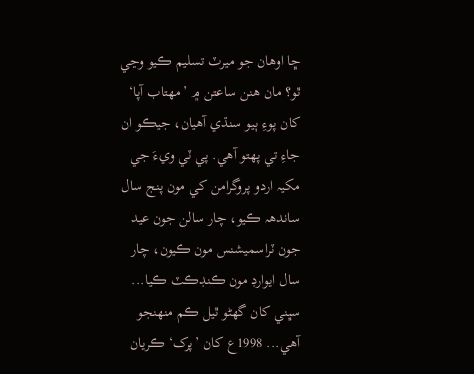ڇا اوهان جو ميرٽ تسليم ڪيو وڃي ٿو؟ مان هنن ساعتن ۾ ’مھتاب آپا‘ کان پوءِ ٻيو سنڌي آهيان، جيڪو ان جاءِ تي پھتو آهي. پي ٽي ويءَ جي مکيہ اردو پروگرامن کي مون پنج سال ساندھہ ڪيو، چار سالن جون عيد جون ٽراسميشنس مون ڪيون، چار سال ايوارڊ مون ڪنڊڪٽ ڪيا... سڀني کان گهڻو ٿيل ڪم منھنجو آهي... 1998ع کان ’پرک‘ ڪريان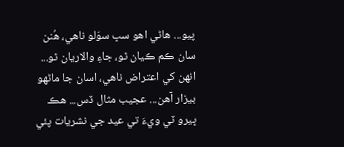پيو... هاڻي اهو سڀ سوَلو ناهي، هُنن سان ڪم ڪيان ٿو، جاءِ والاريان ٿو... انھن کي اعتراض ناهي، اسان جا ماڻھو بيزار آهن... عجيب مثال ڏس... هڪ ڀيرو ٽي ويءَ تي عيد جي نشريات پئي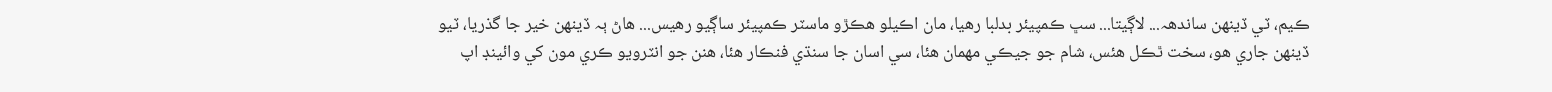ڪيم، ٽي ڏينھن ساندھہ... لاڳيتا... سڀ ڪمپيئر بدلبا رهيا، مان اڪيلو هڪڙو ماسٽر ڪمپيئر ساڳيو رهيس... هاڻ ٻہ ڏينھن خير جا گذريا، ٽيو ڏينھن جاري هو، سخت ٿڪل هئس، شام جو جيڪي مھمان هئا، سي اسان جا سنڌي فنڪار هئا، هنن جو انٽرويو ڪري مون کي وائينڊ اپ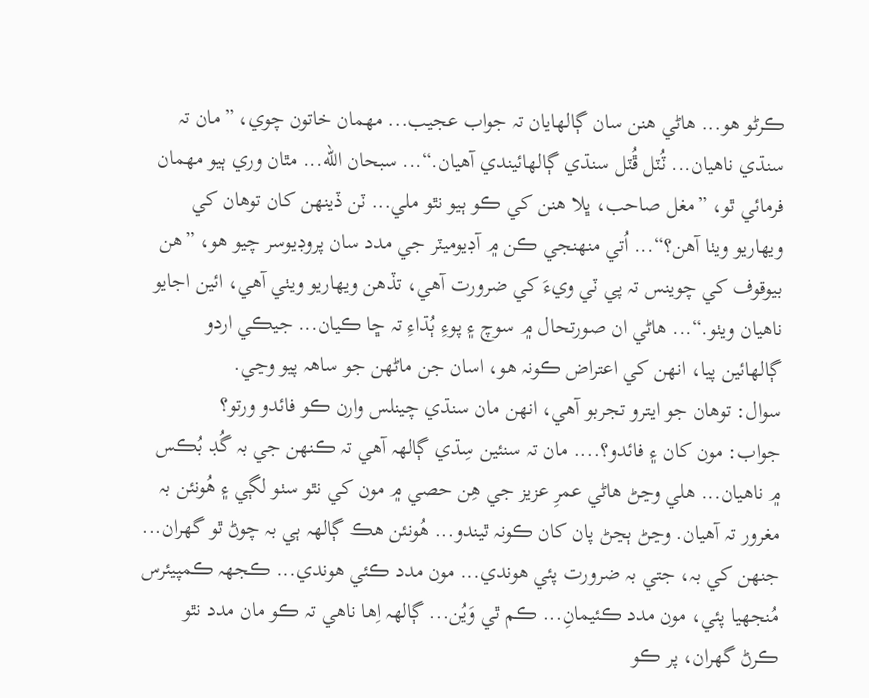ڪرڻو هو... هاڻي هنن سان ڳالھايان تہ جواب عجيب... مھمان خاتون چوي، ”مان تہ سنڌي ناهيان... ٽُٽل ڦُٽل سنڌي ڳالھائيندي آهيان.“... سبحان الله... مٿان وري ٻيو مھمان فرمائي ٿو، ”مغل صاحب، ڀلا هنن کي ڪو ٻيو نٿو ملي... ٽن ڏينھن کان توهان کي ويھاريو ويٺا آهن؟“... اُتي منھنجي ڪن ۾ آڊيوميٽر جي مدد سان پروڊيوسر چيو هو، ”هن بيوقوف کي چوينس تہ پي ٽي ويءَ کي ضرورت آهي، تڏهن ويھاريو ويٺي آهي، ائين اجايو ناهيان ويٺو.“... هاڻي ان صورتحال ۾ سوچ ۽ پوءِ ٻُڌاءِ تہ ڇا ڪيان... جيڪي اردو ڳالھائين پيا، انھن کي اعتراض ڪونہ هو، اسان جن ماڻھن جو ساھہ پيو وڃي.
سوال: توهان جو ايترو تجربو آهي، انھن مان سنڌي چينلس وارن ڪو فائدو ورتو؟
جواب: مون کان ۽ فائدو؟.... مان تہ سنئين سِڌي ڳالھہ آهي تہ ڪنھن جي بہ گُڊ بُڪس ۾ ناهيان... هلي وڃڻ هاڻي عمرِ عزيز جي هِن حصي ۾ مون کي نٿو سٺو لڳي ۽ هُونئن بہ مغرور تہ آهيان. وڃڻ ٻڃڻ پان کان ڪونہ ٿيندو... هُونئن هڪ ڳالھہ ٻي بہ چوڻ ٿو گهران... جنھن کي بہ، جتي بہ ضرورت پئي هوندي... مون مدد ڪئي هوندي... ڪجهہ ڪمپيئرس مُنجهيا پئي، مون مدد ڪئيمانِ... ڪم ٿي وَيُن... ڳالھہ اِها ناهي تہ ڪو مان مدد نٿو ڪرڻ گهران، پر ڪو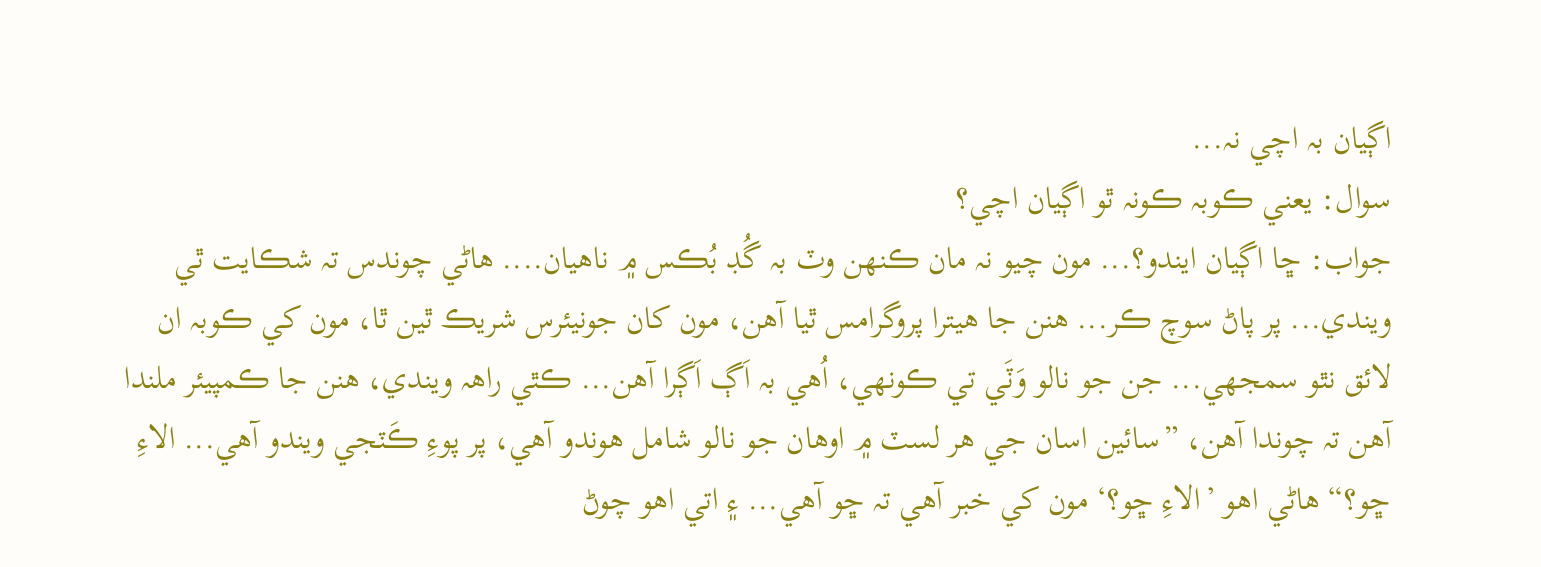اڳيان بہ اچي نہ...
سوال: يعني ڪوبہ ڪونہ ٿو اڳيان اچي؟
جواب: ڇا اڳيان ايندو؟... مون چيو نہ مان ڪنھن وٽ بہ گُڊ بُڪس ۾ ناهيان.... هاڻي چوندس تہ شڪايت ٿي ويندي... پر پاڻ سوچ ڪر... هنن جا هيترا پروگرامس ٿيا آهن، مون کان جونيئرس شريڪ ٿين ٿا، مون کي ڪوبہ ان لائق نٿو سمجهي... جن جو نالو وَٽَي تي ڪونھي، اُهي بہ اَڳ اَڳرا آهن... ڪٿي راھہ ويندي، هنن جا ڪمپيئر ملندا آهن تہ چوندا آهن، ”سائين اسان جي هر لسٽ ۾ اوهان جو نالو شامل هوندو آهي، پر پوءِ ڪَٽجي ويندو آهي... الاءِ ڇو؟“ هاڻي اهو ’الاءِ ڇو؟‘ مون کي خبر آهي تہ ڇو آهي... ۽ اتي اهو چوڻ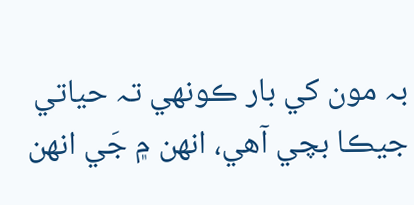بہ مون کي بار ڪونھي تہ حياتي جيڪا بچي آهي، انھن ۾ جَي انھن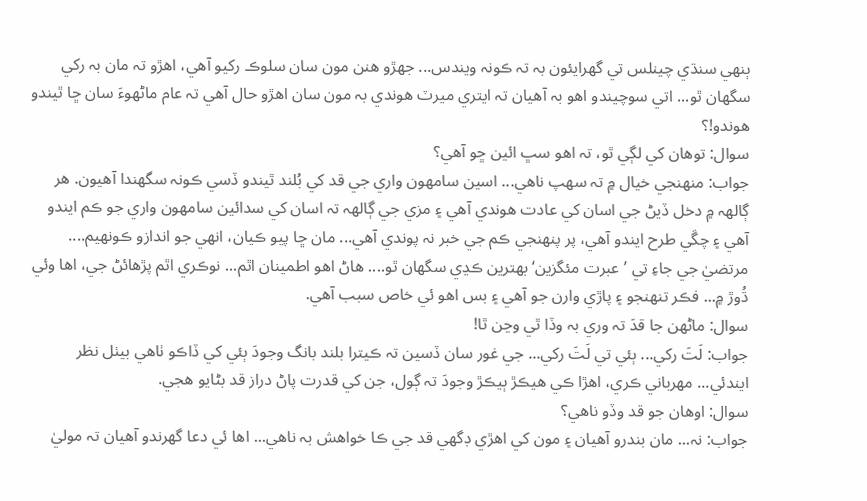ٻنھي سنڌي چينلس تي گهرايئون بہ تہ ڪونہ ويندس... جھڙو هنن مون سان سلوڪ رکيو آهي، اهڙو تہ مان بہ رکي سگهان ٿو... اتي سوچيندو اهو بہ آهيان تہ ايتري ميرٽ هوندي بہ مون سان اهڙو حال آهي تہ عام ماڻھوءَ سان ڇا ٿيندو هوندو!؟
سوال: توهان کي لڳي ٿو، تہ اهو سڀ ائين ڇو آهي؟
جواب: منھنجي خيال ۾ تہ سھپ ناهي... اسين سامھون واري جي قد کي بُلند ٿيندو ڏسي ڪونہ سگهندا آهيون. هر ڳالھہ ۾ دخل ڏيڻ جي اسان کي عادت هوندي آهي ۽ مزي جي ڳالھہ تہ اسان کي سدائين سامھون واري جو ڪم ايندو آهي ۽ چڱي طرح ايندو آهي، پر پنھنجي ڪم جي خبر نہ پوندي آهي... مان ڇا پيو ڪيان، انھي جو اندازو ڪونھيم.... مرتضيٰ جي جاءِ تي ’عبرت مئگزين‘ بھترين ڪڍي سگهان ٿو.... هاڻ اهو اطمينان اٿم... نوڪري اٿم پڙهائڻ جي، اها وئي ڌُوڙ ۾... فڪر تنھنجو ۽ پاڙي وارن جو آهي ۽ بس اهو ئي خاص سبب آهي.
سوال: ماڻھن جا قدَ تہ وري بہ وڏا ٿي وڃن ٿا!
جواب: لَتَ رکي... ٻئي تي لَتَ رکي... جي غور سان ڏسين تہ ڪيترا بلند بانگ وجودَ ٻئي کي ڏاڪو ٺاهي بيٺل نظر ايندئي... مھرباني ڪري، اهڙا ڪي هيڪڙ ٻيڪڙ وجودَ تہ ڳول، جن کي قدرت پاڻ دراز قد بڻايو هجي.
سوال: اوهان جو قد وڏو ناهي؟
جواب: نہ... مان بندرو آهيان ۽ مون کي اهڙي ڊگهي قد جي ڪا خواهش بہ ناهي... اها ئي دعا گهرندو آهيان تہ موليٰ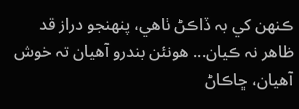ڪنھن کي بہ ڏاڪڻ ٺاهي، پنھنجو دراز قد ظاهر نہ ڪيان... هونئن بندرو آهيان تہ خوش آهيان، ڇاڪاڻ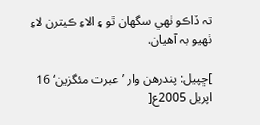تہ ڏاڪو ٺھي سگهان ٿو ۽ الاءِ ڪيترن لاءِ ٺھيو بہ آهيان.

]ڇپيل: پندرهن وار ’عبرت مئگزين‘ 16 اپريل 2005ع[